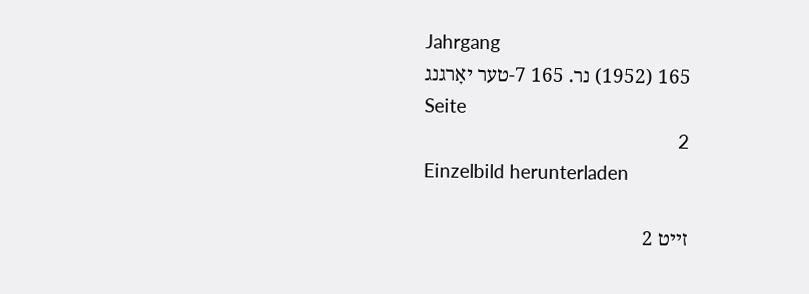Jahrgang
165 (1952) נר. 165 7-טער יאָרגנג
Seite
2
Einzelbild herunterladen

זייט 2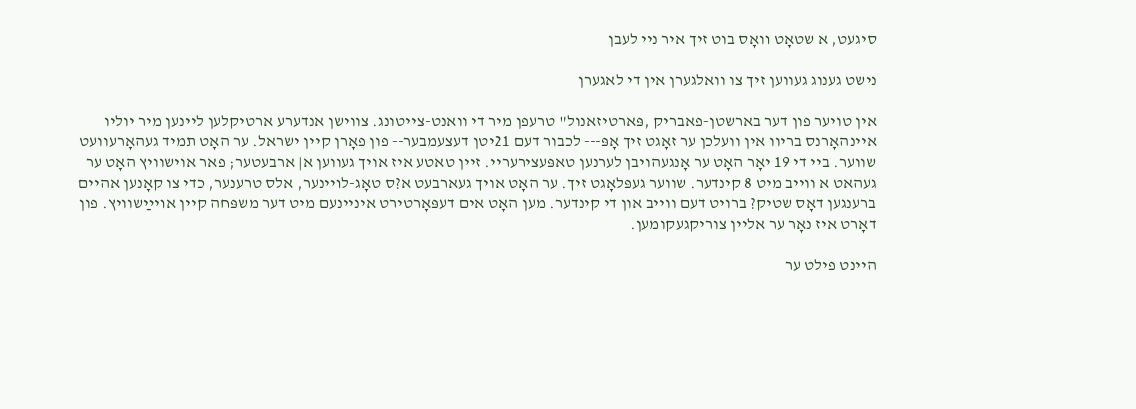סיגעט, א שטאָט װאָס בוט זיך איר ניי לעבן

נישט גענוג געווען זיך צו וואלגערן אין די לאגערן

אין טויער פון דער בארשטן-פאבריק ,פּארטיזאנול" טרעפן מיר די וואנט-צייטונג. צווישן אנדערע ארטיקלען ליינען מיר יוליו איינהאָרנס בריוו אין וועלכן ער זאָגט זיך אָפּ--- לכבור דעם 21יטן דעצעמבער-- פון פאָרן קיין ישראל. ער האָט תמיד געהאָרעוועט שווער. ביי די 19 יאָר האָט ער אָנגעהויבן לערנען טאפּעצירעריי. זיין טאטע איז אויך געווען א| ארבעטער; פאר אוישוויץ האָט ער געהאט א ווייב מיט 8 קינדער. שווער געפּלאָגט זיך. ער האָט אויך געארבעט א?ס טאָג-לױינער, אלס טרענער, כדי צו קאָנען אהיים ברענגען דאָס שטיק? ברויט דעם ווייב און די קינדער. מען האָט אים דעפּאָרטירט איניינעם מיט דער משפּחה קיין אױײַשוויץ. פון דאָרט איז נאָר ער אליין צוריקגעקומען.

היינט פילט ער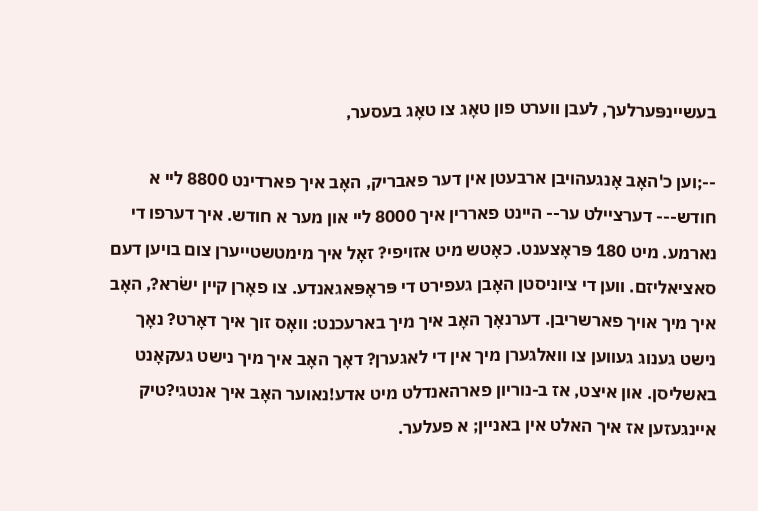בעשיינפּערלעך, לעבן ווערט פון טאָג צו טאָג בעסער,

--;וען כ'האָב אָנגעהויבן ארבעטן אין דער פאבריק, האָב איך פארדינט 8800 ליי א חודש--- דערציילט ער-- היינט פאררין איך 8000 ליי און מער א חודש. איך דערפו די נארמע. מיט 180 פּראָצענט. כאָטש מיט אזויפי? זאָל איך מימטשטייערן צום בויען דעם סאציאליזם. ווען די ציוניסטן האָבן געפירט די פּראָפּאגאנדע. צו פאָרן קיין ישׂרא?, האָב איך מיך אויך פארשריבן. דערנאָך האָב איך מיך בארעכנט: וואָס זוך איך דאָרט? נאָך נישט גענוג געווען צו וואלגערן מיך אין די לאגערן? דאָך האָב איך מיך נישט געקאָנט באשליסן. און איצט, אז ב-נוריון פארהאנדלט מיט אדע!נאוער האָב איך אנטגי?טיק איינגעזען אז איך האלט אין באניין; א פעלער.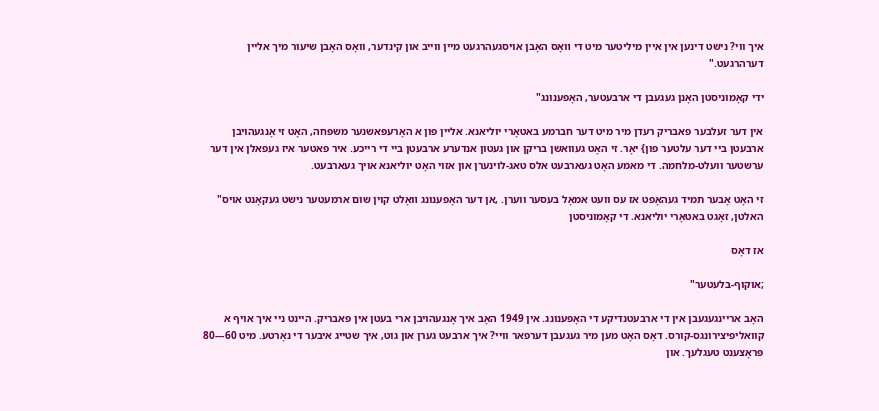איך ווי? נישט דינען אין איין מיליטער מיט די װאָס האָבן אויסגעהרגעט מיין ווייב און קינדער, וואָס האָבן שיעור מיך אליין דערהרגעט."

ידי קאָמוניסטן האָנן געגעבן די ארבעטער, האָפענונג"

אין דער זעלבער פאבריק רעדן מיר מיט דער חברמע באטאָרי יוליאנא. אליין פון א האָרעפּאשנער משפּחה, האָט זי אָנגעהויבן ארבעטן ביי דער עלטער פון} יאָר. זי האָט געוואשן בריקן און געטון אנדערע ארבעטן ביי די רייכע. איר פאטער איז געפאלן אין דער ערשטער וועלט-מלחמה. די מאמע האָט געארבעט אלס טאג-לוינערן און אזוי האָט יוליאנא אויך געארבעט.

זי האָט אָבער תמיד געהאָפט אז עס וועט אמאָל בעסער ווערן. ,אן דער האָפענונג װאָלט קוין שום ארמעטער נישט געקאָנט אויס" האלטן, זאָגט באטאָרי יוליאנא. די קאָמוניסטן

אז דאָס

;אוקוף-בלעטער"

האָב אריינגעגעבן אין די ארבעטנדיקע די האָפענונג. אין 1949 האָב איך אָנגעהויבן ארי בעטן אין פאבריק. היינט ניי איך אויף א קוואליפיצירונגס-קורס. דאָס האָט מען מיר געגעבן דערפאר וויי? איך ארבעט גערן און גוט, איך שטייג איבער די נאָרטע. מיט 60---80 פּראָצענט טעגלעך. און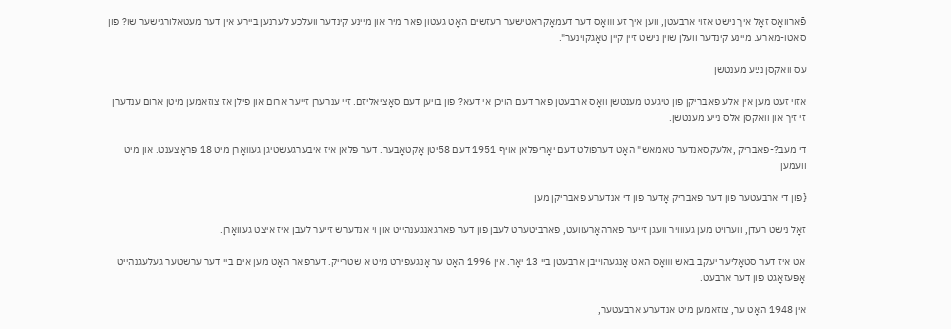פֿארוואָס זאָל איך נישט אזוי ארבעטן, ווען איך זע וװאָס דער דעמאָקראטישער רעזשים האָט געטון פאר מיר און מיינע קינדער וועלכע לערנען ביירע אין דער מעטאלורגישער שו? פון סאטו-מארע. מיינע קינדער וועלן שוין נישט זיין קיין טאָגקוינער".

עס וואקסן נײַע מענטשן

אזוי זעט מען אין אלע פאבריקן פון טיגעט מענטשן וואָס ארבעטן פאר דעם הויכן אי דעא? פון בויען דעם סאָציאליזם. זיי ענרערן זייער ארום און פילן אז צוזאמען מיטן ארום ענדערן זי זיך און וואקסן אלס נייע מענטשן.

די מעב?-פאבריק ,אלעקסאנדער טאמאש" האָט דערפולט דעם יאָריפּלאן אויף 1951 דעם 58יטן אָקטאָבער. דער פּלאן איז איבערגעשטיגן געװאָרן מיט 18 פּראָצענט. און מיט וועמען

{פון די ארבעטער פון דער פאבריק אָדער פון די אנדערע פאבריקן מען

זאָל נישט רעדן, ווערױט מען געווויר וועגן זייער פארהאָרעוועט, פארביטערט לעבן פון דער פארגאנגענהייט און וי אנדערש זייער לעבן איז איצט געוואָרן.

אט איז דער סטאָליער יעקב באש וװאָס האט אָנגעהױיבן ארבעטן ביי 13 יאָר. אין 1996 האָט ער אָנגעפירט מיט א שטרייק. דערפאר האָט מען אים ביי דער ערשטער געלעגנהייט אָפּעזאָגט פון דער ארבעט.

אין 1948 האָט ער, צוזאמען מיט אנדערע ארבעטער,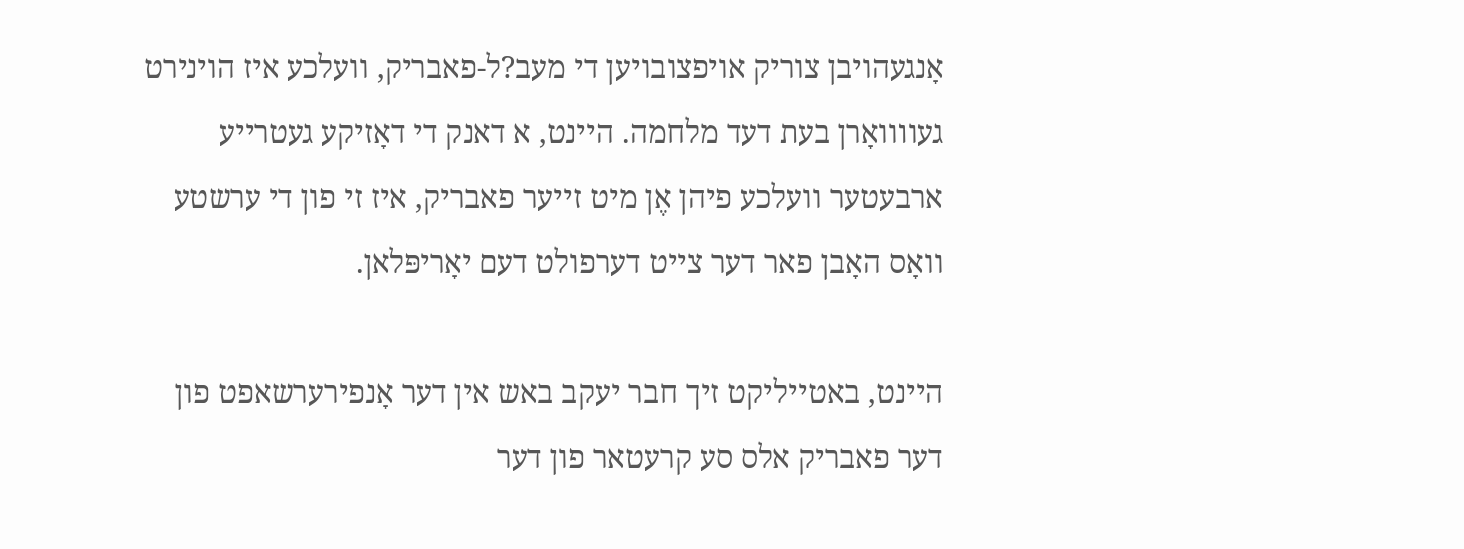אָנגעהויבן צוריק אויפצובויען די מעב?ל-פאבריק, וועלכע איז הוינירט געוװואָרן בעת דעד מלחמה. היינט, א דאנק די דאָזיקע געטרייע ארבעטער וועלכע פיהן אֶן מיט זייער פאבריק, איז זי פון די ערשטע וואָס האָבן פאר דער צייט דערפולט דעם יאָריפּלאן.

היינט, באטייליקט זיך חבר יעקב באש אין דער אָנפירערשאפט פון דער פאבריק אלס סע קרעטאר פון דער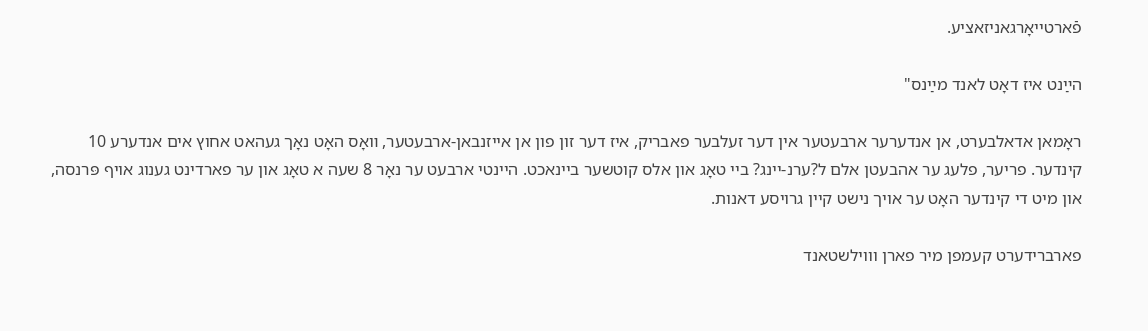פֿארטייאָרגאניזאציע.

הײַנט איז דאָט לאנד מײַנס"

ראָמאן אדאלבערט, אן אנדערער ארבעטער אין דער זעלבער פאבריק, איז דער זון פון אן אייזנבאן-ארבעטער, װאָס האָט נאָך געהאט אחוץ אים אנדערע 10 קינדער. פריער, פלעג ער אהבעטן אלם ל?ערנ-יינג? ביי טאָג און אלס קוטשער ביינאכט. היינטי ארבעט ער נאָר 8 שעה א טאָג און ער פארדינט גענוג אויף פּרנסה, און מיט די קינדער האָט ער אויך נישט קיין גרויסע דאנות.

פארברידערט קעמפן מיר פארן וווילשטאנד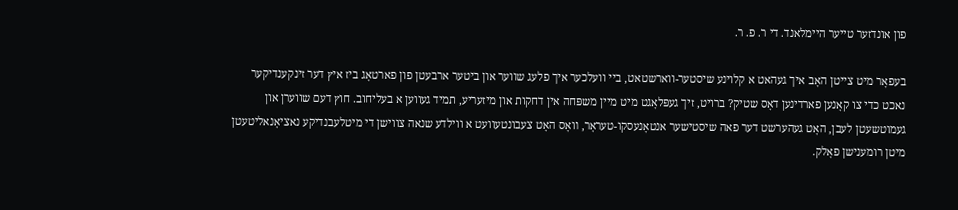פון אונדזער טייער היימלאנד. די ר. פ. ר.

בעפאָר מיט צייטן האָב איך געהאט א קלוינע שיסטער-ווארשטאט, ביי וועלכער איך פלעג שווער און ביטער ארבעטן פון פארטאָג ביז איץ דער זינקענדיקער נאכט כדי צו קאָנען פארדינען דאָס שטיק? ברויט, זיך געפּלאָגט מיט מיין משפּחה אין דחקות און מיזעריע, תמיד געווען א בעליחוב. חוץ דעם שווערן און געמוטשעטן לעבן, האָט געהערשט דער פאה שיסטישער אנטאָנעסקו-טעראָר, װאָס האָט צעבונטעוועט א ווילדע שנאה צווישן די מיטלעבנדיקע נאציאָנאליטעטן מיטן רומענישן פאָלק.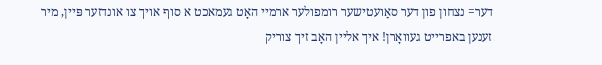דער= נצחון פון דער סאַועטישער רומפולער ארמיי האָט געמאכט א סוף אויך צו אונדזער פּיין, מיר זענען באפרייט געוואָרן! איך אליין האָב זיך צוריק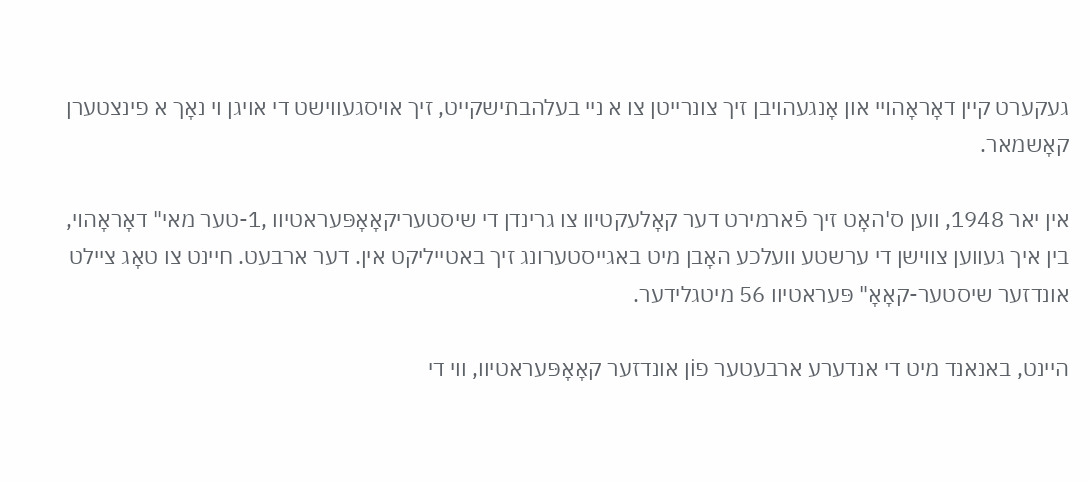געקערט קיין דאָראָהױי און אָנגעהויבן זיך צונרייטן צו א ניי בעלהבתישקייט, זיך אויסגעווישט די אויגן וי נאָך א פינצטערן קאָשמאר.

אין יאר 1948, ווען ס'האָט זיך פֿארמירט דער קאָלעקטיוו צו גרינדן די שיסטעריקאָאָפּעראטיוו ,1-טער מאי" דאָראָהױ, בין איך געווען צווישן די ערשטע וועלכע האָבן מיט באגייסטערונג זיך באטייליקט אין. דער ארבעט. חיינט צו טאָג ציילט אונדזער שיסטער-קאָאָ" פּעראטיוו 56 מיטגלידער.

היינט, באנאנד מיט די אנדערע ארבעטער פוֹן אונדזער קאָאָפּעראטיוו, ווי די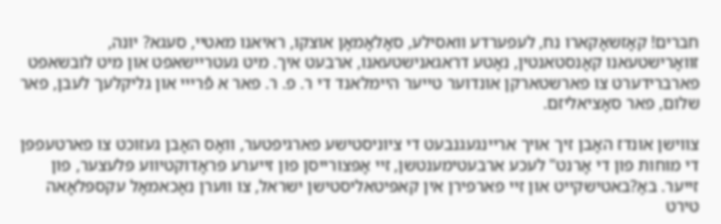חברים! קאָזשאָקארו נח, לעפערדע וואסילע, סאָלאָמאָן אוצקו, ראיאנו מאטיי, סעגא? יונה, זװאָרישטעאנו קאָנסטאנטין, נאָטע דראגאנישטעאנו, ארבעט איך. מיט געטריישאפט און מיט לובשאפט פארברידערט צו פארשטארקן אונדוער טייער היימלאנד די ר. פ. ר. פאר א פֿרײי און גליקלעך לעבן, פאר שלום, פאר סאָציאליזם.

צווישן אונדז האָבן זיך אויך אריינגעגנבעט די ציוניסטישע פארגיפטער, וואָס האָבן געזוכט צו פארטעפפּן די מוחות פון די אָרנט" לעכע ארבעטימענטשן, זיי אָפּצורייסן פון זייערע פּראָדוקטיווע פּלעצער, פון זייער. באַ?באטישקייט און זיי פארפירן אין קאפּיטאליסטישן ישראל, צו ווערן נאָכאמאָל עקספּלאָאה טירט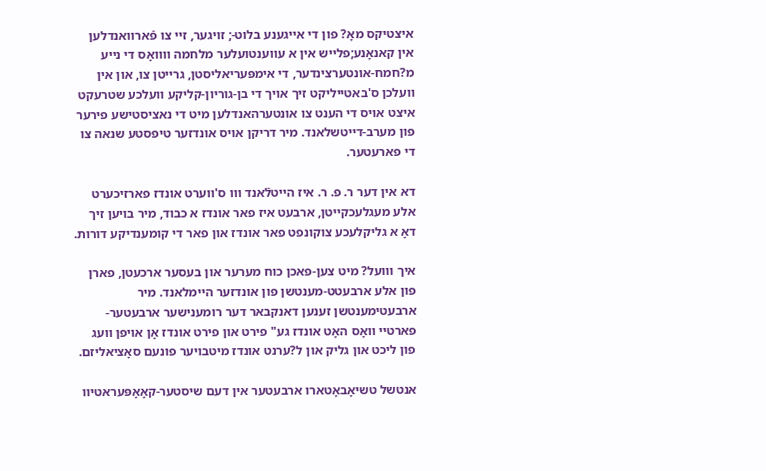איצטיקס מאָ? פון די אייגענע בלוט-; זויגער, זיי צו פֿארוואנדלען אין קאנאָנע;פלייש אין א עווענטועלער מלחמה וװואָס די נייע מ?חמח-אונטערצינדער, די אימפּעריאליסטן, גרייטן צו, און אין וועלכן ס'באטייליקט זיך אויך די בן-גוריון-קליקע וועלכע שטרעקט איצט אויס די הענט צו אונטערהאנדלען מיט די נאציסטישע פירער פון מערב-דייטשלאנד. מיר דריקן אויס אונדזער טיפסטע שנאה צו די פארעטער.

דא אין דער ר. פ. ר. איז הייטלֿאנד ווו ס'ווערט אונדז פארזיכערט אלע מעגלעכקייטן, ארבעט איז פאר אונדז א כבוד, מיר בויען זיך דאָ א גליקלעכע צוקונפט פאר אונדז און פאר די קומענדיקע דורות.

איך װועל? מיט צען-פאכן כוח מערער און בעסער ארכעטן, פארן פון אלע ארבעטט-מענטשן פון אונדזער היימלאנד. מיר ארבעטימענטשן זענען דאנקבאר דער רומענישער ארבעטער-פארטיי וואָס האָט אונדז גע" פירט און פירט אונדז אָן אויפן וועג פון ליכט און גליק און ל?ערנט אונדז מיטבויער פונעם סאָציאליזם.

אנטשל טשיאָבאָטארו ארבעטער אין דעם שיסטער-קאָאָפּעראטיוו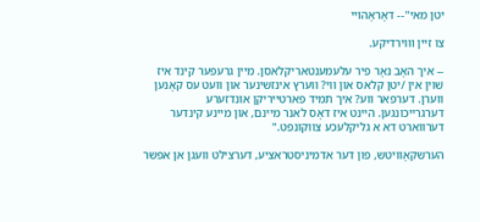יטן מאי"-- דאָראָהױי

צו זיין װוירדיקע.

-- איך האָב נאָר פיר עלעמענטאריקלאסן. מיין גרעפער קינד איז שׁוין אין /יטן קלאס און ווי? ווערץ אינזשינער און וועט עס קאָנען ווערן. דערפאר ווע? איך תמיד פארטייריקן אונדזערע דערגרייכונגען. היינט איז דאָס לאנר מיינם, און מיינע קינדער דערווארט דא א גליקלעכע צווקונפט."

הערשקאָוויטש, פון דער אדמיניסטראציע, דערצילט וועגן אן אפשר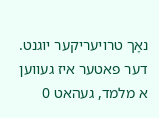נאָך טרויעריקער יוגנט. דער פאטער איז געווען א מלמד, געהאט 0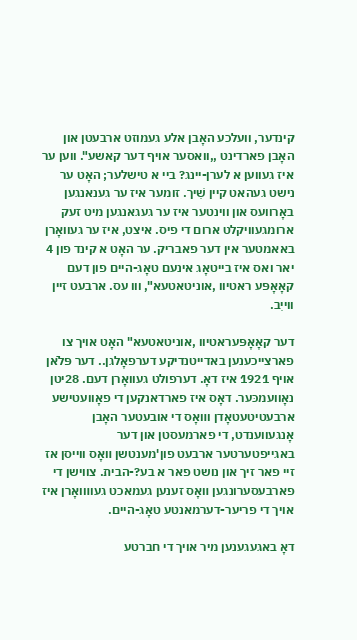קינדער, וועלכע האָבן אלע געמוזט ארבעטן און האָבן פארדינט ,,וואסער אויף דער קאשע". ווען ער איז געווען א לערן-יינג? ביי א טישלער; האָט ער נישט געהאט קיין שִׁיך. זומער איז ער גענאנגען באָרוועס און ווינטער איז ער געגאנגען מיט זעק ארומגעוויקלט ארום די פיס. איצט, איז ער געוואָרן באאמטער אין דער פאבריק. ער האָט א קינד פון 4 יאר ואס איז בייטאָג אינעם טאָג-היים פון דעם קאָאָפּע ראטיוו ,אוניטאטעא", ווו עס. ארבעט זיין ווייִב.

דער קאָאָפּעראטיוו ,אוניטאטעא" האָט אויך צו פארצייכענען באדייטנדיקע דערפאָלגן.. דער פּלֿאן אויף 1921 איז דאָ. דערפולט געוואָרן דעם. 28יטן נאָוועמכּער. דאָס איז פארדאנקען די פאָוועטישע ארבעטיטעטאָדן וװאָס די אובעטער האָבן אָנגעווענדט, די פארמעסטן און דער באגייפטערטער ארבעט פון'מענטשן װאָס ווייסן אז זיי פאר זיך און נושט פאר א בע?-הבית. צווישן די פארבעסערונגען װאָס זענען געמאכט געוװואָרן איז אויך די פריער-דערמאנטע טאָג-היים.

דאָ באגעגענען מיר אויך די חברטע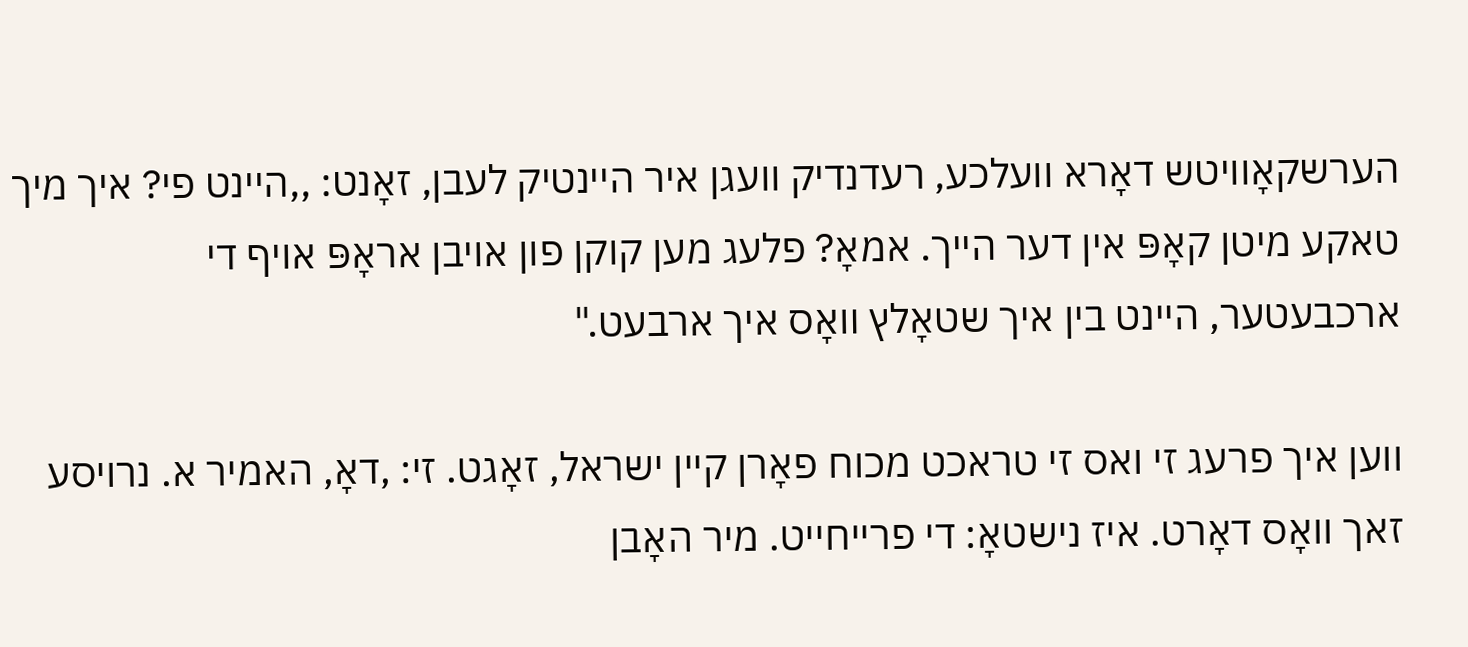הערשקאָוויטש דאָרא וועלכע, רעדנדיק וועגן איר היינטיק לעבן, זאָנט: ,,היינט פי? איך מיך טאקע מיטן קאָפּ אין דער הייך. אמאָ? פלעג מען קוקן פון אויבן אראָפּ אויף די ארכבעטער, היינט בין איך שטאָלץ װאָס איך ארבעט."

ווען איך פרעג זי ואס זי טראכט מכוח פאָרן קיין ישראל, זאָגט. זי: ,דאָ, האמיר א. נרויסע זאך וואָס דאָרט. איז נישטאָ: די פרייחייט. מיר האָבן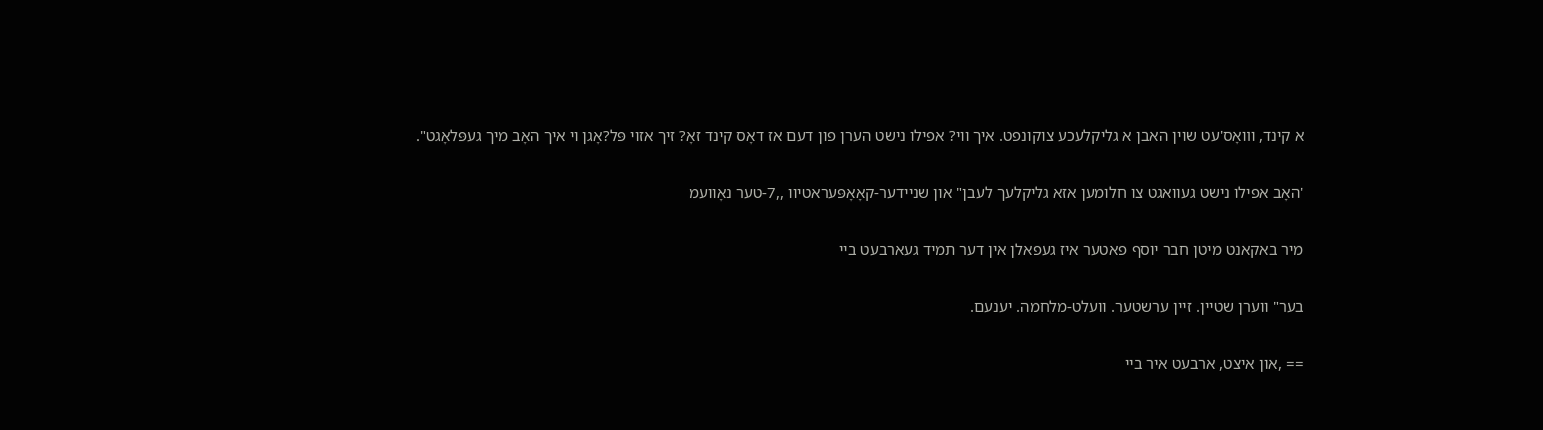א קינד, וװאָס'עט שוין האבן א גליקלעכע צוקונפט. איך ווי? אפילו נישט הערן פון דעם אז דאָס קינד זאָ? זיך אזוי פּל?אָגן וי איך האָב מיך געפּלאָגט".

'האָב אפילו נישט געוואגט צו חלומען אזא גליקלעך לעבן" און שניידער-קאָאָפּעראטיוו ,,7-טער נאָוועמ

מיר באקאנט מיטן חבר יוסף פאטער איז געפאלן אין דער תמיד געארבעט ביי

בער" ווערן שטיין. זיין ערשטער. וועלט-מלחמה. יענעם.

== ,און איצט, ארבעט איר ביי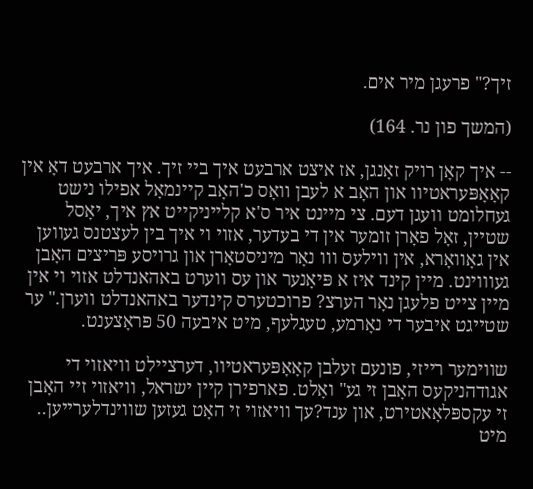זיך?" פרעגן מיר אים.

(המשך פון נר. 164)

-- איך קאָן רויק זאָנגן, אז איצט ארבעט איך ביי זיך. איך ארבעט דאָ אין קאָאָפּעראטיוו און האָב א לעבן װאָס כ'האָב קיינמאָל אפילו נישט געחלומט וועגן דעם. צי מיינט איר ס'א קלייניקייט אץ איך, יאָסל שטיין, זאָל פאָרן זומער אין די בעדער, אזוי וי איך בין לעצטנס געווען אין גאָוואָרא, אין ווילעס ווו נאָר מיניסטאָרן און גרויסע פּריצים האָבן געוווינט. מיין קינד איז א פּיאָנער און עס ווערט באהאנדלט אזוי וי אין מיין צייט פלעגן נאָר הערצ? פרוכטערס קינדער באהאנדלט ווערן." ער שטייגט איבער די נאָרמע, טעגלעף, מיט איבעה 50 פּראָצענט.

שווימער רייזי, פונעם זעלבן קאָאָפּעראטיוו, דערציילט וויאזוי די אגודהניקעס האָבן זי גע" ואָלט. פארפירן קיין ישראל, וויאזוי זיי האָבן זי עקספּלאָאטירט, און ענד?עך וויאזוי זי האָט געזען שווינדלערייען.. מיט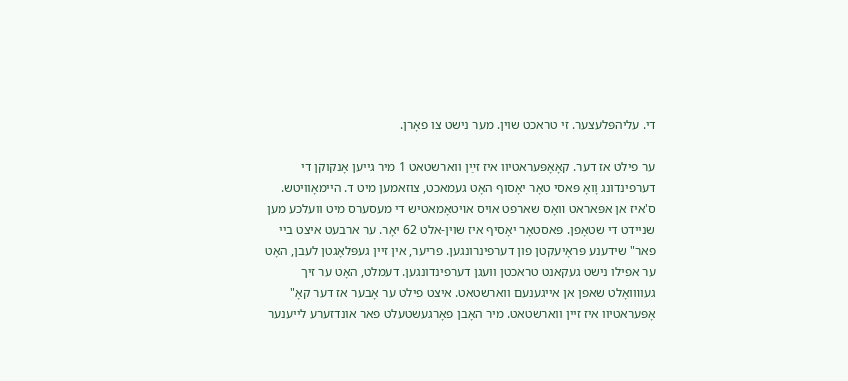די. עליהפּלעצער. זי טראכט שוין. מער נישט צו פאָרן.

ער פילט אז דער. קאָאָפּעראטיוו איז זײַן ווארשטאט 1 מיר גייען אָנקוקן די דערפינדונג וָואָ פּאסי טאָר יאָסוף האָט געמאכט, צוזאמען מיט ד. היימאָוויטש. ס'איז אן אפּאראט װאָס שארפט אויס אױטאָמאטיש די מעסערס מיט וועלכע מען שניידט די שטאָפן. פּאסטאָר יאָסיף איז שוין-אלט 62 יאָר. ער ארבעט איצט ביי פאר" שידענע פּראָיעקטן פון דערפינרונגען. פריער, אין זיין געפּלאָגטן לעבן, האָט ער אפילו נישט געקאנט טראכטן וועגן דערפינדונגען. דעמלט, האָט ער זיך געוװואָלט שאפן אן אייגענעם ווארשטאט. איצט פילט ער אָבער אז דער קאָ" אָפּעראטיוו איז זיין ווארשטאט. מיר האָבן פאָרגעשטעלט פאר אונדזערע לייענער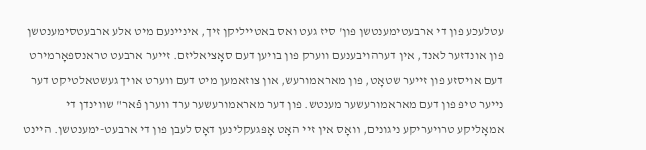עטלעכע פון די ארבעטימענטשן פון' סיז געט ואס באטייליקן זיך, איניינעם מיט אלע ארבעטסימענטשן פון אונדזער לאנד, אין דערהויבענעם ווערק פון בויען דעם סאָציאליזם. זייער ארבעט טראנספאָרמירט דעם אויסזע פון זייער שטאָט, פון מאראמורעש, און צוזאמען מיט דעם ווערט אויך געשטאלטיקט דער נייער טיפּ פון דעם מאראמורעשער מענטש. פון דער מאראמורעשער ערד ווערן פֿאר" שווינדן די אמאָליקע טרויעריקע ניגונים, װאָס אין זיי האָט אָפּגעקלינען דאָס לעבן פון די ארבעט-ימענטשן. היינט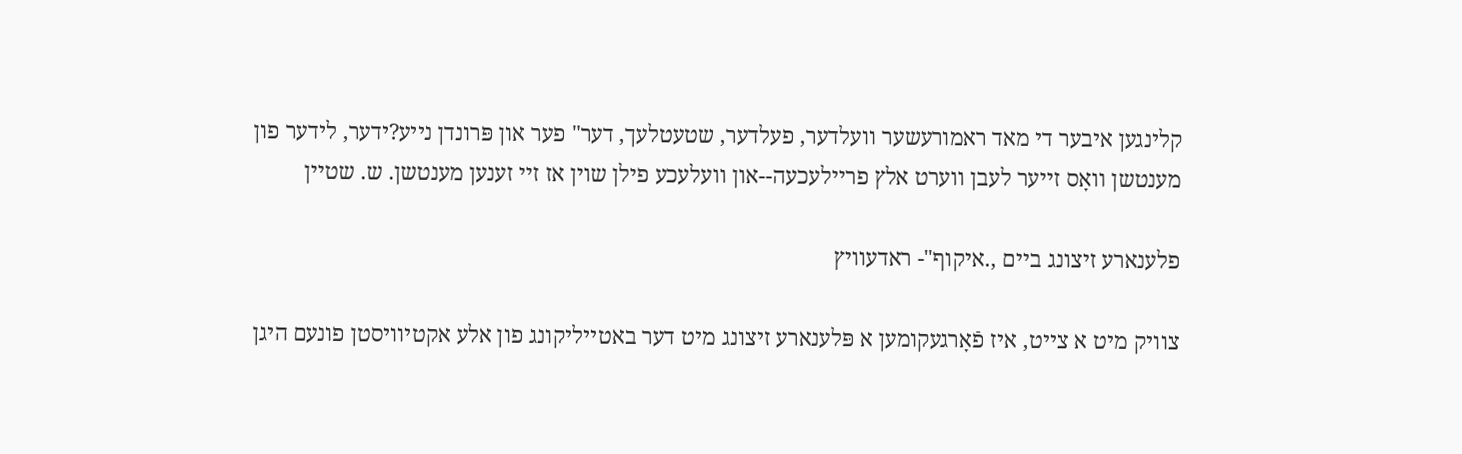קלינגען איבער די מאד ראמורעשער וועלדער, פעלדער, שטעטלעך, דער" פער און פּרונדן נייע?ידער, לידער פון מענטשן װאָס זייער לעבן ווערט אלץ פריילעכעה--און וועלעכע פילן שוין אז זיי זענען מענטשן. ש. שטיין

פלענארע זיצונג ביים ,.איקוף"- ראדעוויץ

צוויק מיט א צייט, איז פֿאָרגעקומען א פּלענארע זיצונג מיט דער באטייליקונג פון אלע אקטיוויסטן פונעם היגן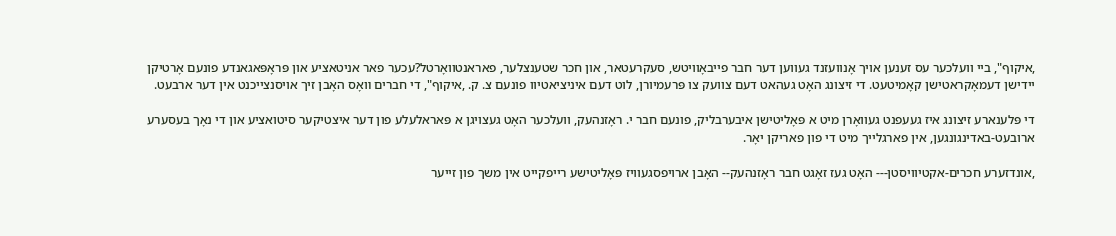,איקוף", ביי וועלכער עס זענען אויך אָנוועזנד געווען דער חבר פייבאָוויטש, סעקרעטאר, און חכר שטענצלער, פאראנטוואָרטל?עכער פאר אניטאציע און פּראָפּאגאנדע פונעם אָרטיקן יידישן דעמאָקראטישן קאָמיטעט. די זיצונג האָט געהאט דעם צוועק צו פּרעמיורן, לוט דעם איניציאטיוו פונעם צ. ק. ,איקוף", די חברים װאָס האָבן זיך אויסנצייכנט אין דער ארבעט.

די פּלענארע זיצונג איז געעפנט געוואָרן מיט א פּאָליטישן איבערבליק, פונעם חבר י. ראָזנהעק, וועלכער האָט געצויגן א פּאראלעלע פון דער איצטיקער סיטואציע און די נאָך בעסערע ארובעט-באדינגונגען, אין פארגלייך מיט די פון פאריקן יאָר.

,אונדזערע חכרים-אקטיוויסטן--- האָט געז זאָגט חבר ראָזנהעק-- האָבן ארויפסגעוויז פּאָליטישע רייפקייט אין משך פון זייער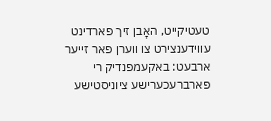טעטיקייט, האָבן זיך פארדינט עווידענצירט צו ווערן פאר זייער ארבעט: באקעמפנדיק רי פארברעכערישע ציוניסטישע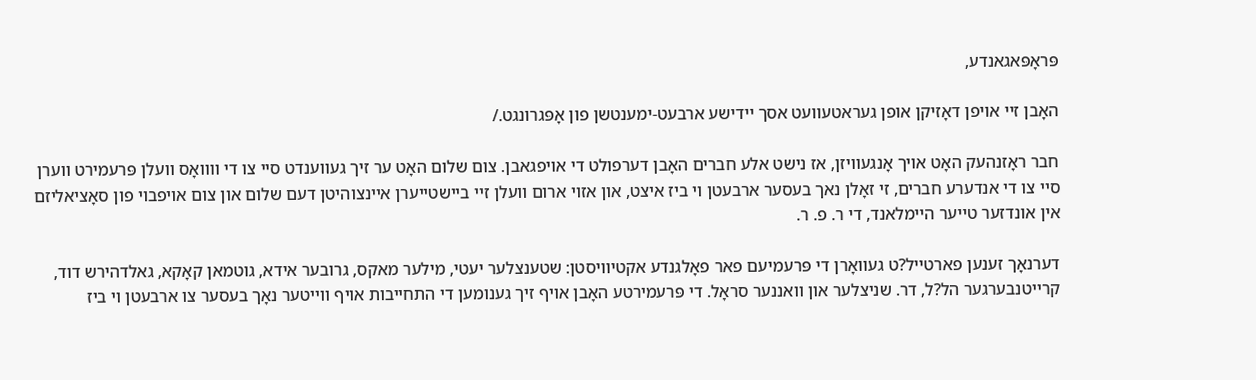פּראָפּאגאנדע,

האָבן זיי אויפן דאָזיקן אופן געראטעוועט אסך יידישע ארבעט-ימענטשן פון אָפּגרונגט./

חבר ראָזנהעק האָט אויך אָנגעוויזן, אז נישט אלע חברים האָבן דערפולט די אויפגאבן. צום שלום האָט ער זיך געווענדט סיי צו די וװואָס וועלן פּרעמירט ווערן סיי צו די אנדערע חברים, זי זאָלן נאך בעסער ארבעטן וי ביז איצט, און אזוי ארום וועלן זיי ביישטייערן איינצוהיטן דעם שלום און צום אויפבוי פון סאָציאליזם אין אונדזער טייער היימלאנד, די ר. פ. ר.

דערנאָך זענען פארטייל?ט געוואָרן די פּרעמיעם פאר פאָלגנדע אקטיוויסטן: שטענצלער יעטי, מילער מאקס, גרובער אידא, גוטמאן קאָקא, גאלדהירש דוד, קרייטנבערגער הל?ל, דר. שניצלער און וואננער סראָל. די פּרעמירטע האָבן אויף זיך גענומען די התחייבות אויף ווייטער נאָך בעסער צו ארבעטן וי ביז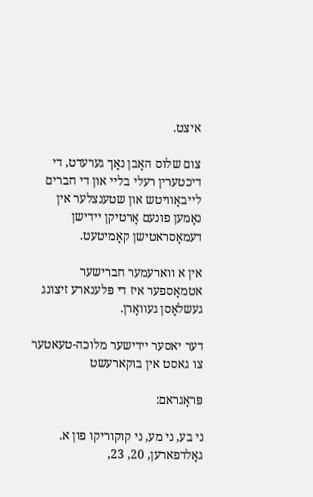איצט.

צום שלוס האָבן נאָך גערעדט, די דיכטערין רעלי בליי און די חברים לייבאָוויטש און שטענצלער אין נאָמען פונעם אָרטיקן יידישן דעמאָסראטישן קאָמיטעט.

אין א ווארעמער חברישער אטמאָספער איז די פּלענארע זיצונג געשלאָסן געװאָרן.

דער יאסער יידישער מלוכה-טעאטער צו גאסט אין בוקארעשט

פּראָגראם:

ני בע, ני מע, ני קוקוריקו פון א. גאָלדפארען, 20, 23,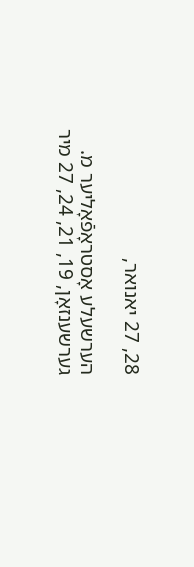28, 27 יאנואר,

הערשעלע אָסטראָפֿאָליער מ. גערשענזאָן, 19, 21, 24, 27 מיר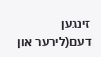זינגען דעם(לירער און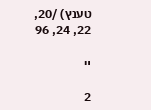טענץ) /20, 22, 24, 96

ײ

2